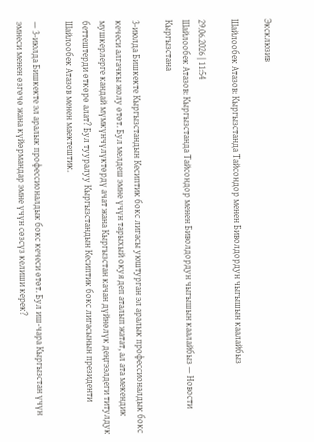Эксклюзив

Шайлообек Атазов: Кыргызстанда Тайсондор менен Биволдордун чыгышын каалайбыз

29.06.2026 | 11:54
Шайлообек Атазов: Кыргызстанда Тайсондор менен Биволдордун чыгышын каалайбыз — Новости Кыргызстана

3-июлда Бишкекте Кыргызстандын Кесиптик бокс лигасы уюштурган эл аралык профессионалдык бокс кечеси алгачкы жолу өтөт. Бул мелдеш эмне үчүн тарыхый окуя деп аталып жатат, ал ата мекендик мушкерлерге кандай мүмкүнчүлүктөрдү ачат жана Кыргызстан качан дүйнөлүк деңгээлдеги титулдук беттештерди өткөрө алат? Бул тууралуу Кыргызстандын Кесиптик бокс лигасынын президенти Шайлообек Атазов менен маектештик.

— 3-июлда Бишкекте эл аралык профессионалдык бокс кечеси өтөт. Бул иш-чара Кыргызстан үчүн эмнеси менен өзгөчө жана күйөрмандар эмне үчүн сөзсүз келиши керек?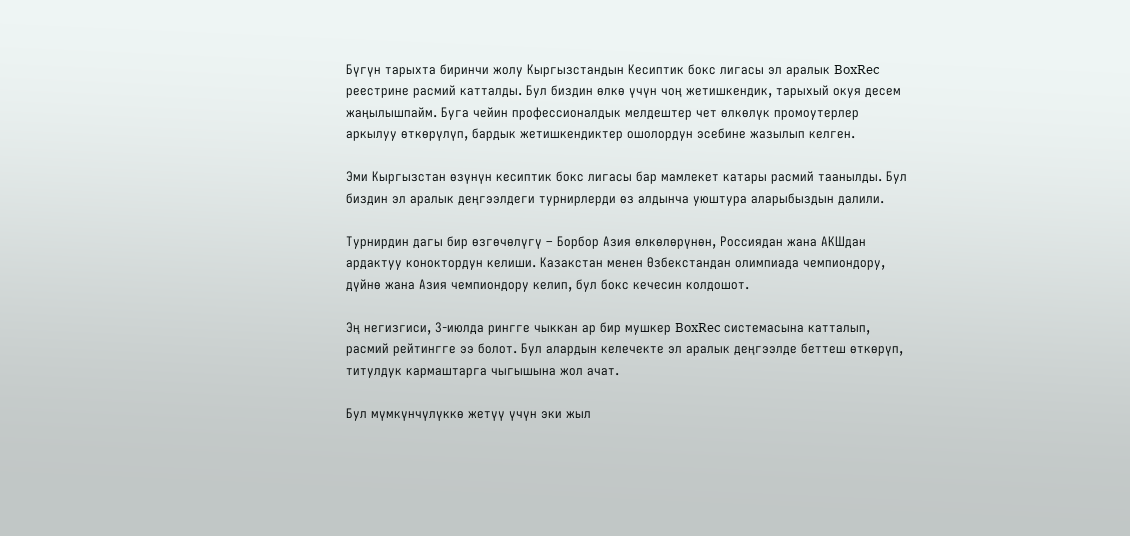Бүгүн тарыхта биринчи жолу Кыргызстандын Кесиптик бокс лигасы эл аралык BoxRec реестрине расмий катталды. Бул биздин өлкө үчүн чоң жетишкендик, тарыхый окуя десем жаңылышпайм. Буга чейин профессионалдык мелдештер чет өлкөлүк промоутерлер аркылуу өткөрүлүп, бардык жетишкендиктер ошолордун эсебине жазылып келген.

Эми Кыргызстан өзүнүн кесиптик бокс лигасы бар мамлекет катары расмий таанылды. Бул биздин эл аралык деңгээлдеги турнирлерди өз алдынча уюштура аларыбыздын далили.

Турнирдин дагы бир өзгөчөлүгү – Борбор Азия өлкөлөрүнөн, Россиядан жана АКШдан ардактуу коноктордун келиши. Казакстан менен Өзбекстандан олимпиада чемпиондору, дүйнө жана Азия чемпиондору келип, бул бокс кечесин колдошот.

Эң негизгиси, 3-июлда рингге чыккан ар бир мушкер BoxRec системасына катталып, расмий рейтингге ээ болот. Бул алардын келечекте эл аралык деңгээлде беттеш өткөрүп, титулдук кармаштарга чыгышына жол ачат.

Бул мүмкүнчүлүккө жетүү үчүн эки жыл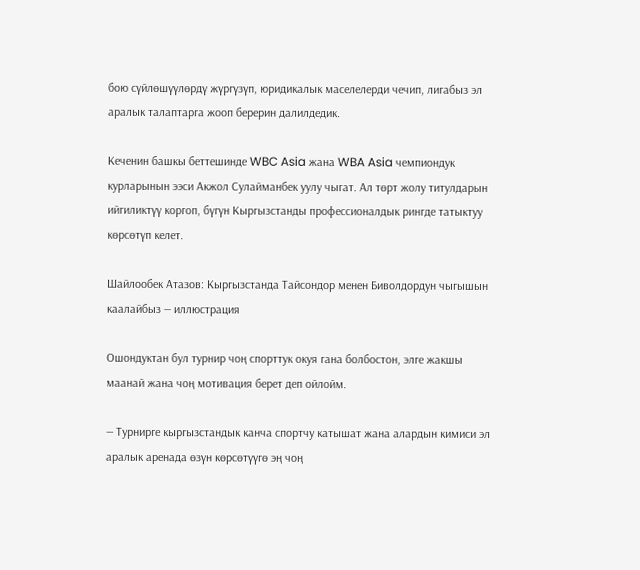бою сүйлөшүүлөрдү жүргүзүп, юридикалык маселелерди чечип, лигабыз эл аралык талаптарга жооп берерин далилдедик.

Кеченин башкы беттешинде WBC Asia жана WBA Asia чемпиондук курларынын ээси Акжол Сулайманбек уулу чыгат. Ал төрт жолу титулдарын ийгиликтүү коргоп, бүгүн Кыргызстанды профессионалдык рингде татыктуу көрсөтүп келет.

Шайлообек Атазов: Кыргызстанда Тайсондор менен Биволдордун чыгышын каалайбыз — иллюстрация

Ошондуктан бул турнир чоң спорттук окуя гана болбостон, элге жакшы маанай жана чоң мотивация берет деп ойлойм.

— Турнирге кыргызстандык канча спортчу катышат жана алардын кимиси эл аралык аренада өзүн көрсөтүүгө эң чоң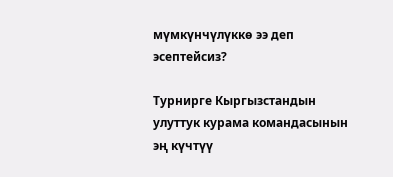мүмкүнчүлүккө ээ деп эсептейсиз?

Турнирге Кыргызстандын улуттук курама командасынын эң күчтүү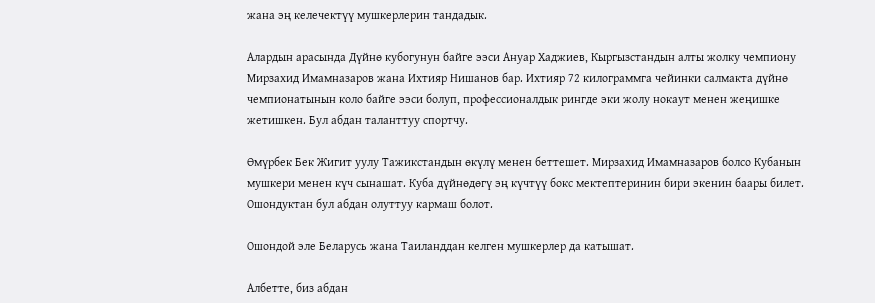жана эң келечектүү мушкерлерин тандадык.

Алардын арасында Дүйнө кубогунун байге ээси Ануар Хаджиев, Кыргызстандын алты жолку чемпиону Мирзахид Имамназаров жана Ихтияр Нишанов бар. Ихтияр 72 килограммга чейинки салмакта дүйнө чемпионатынын коло байге ээси болуп, профессионалдык рингде эки жолу нокаут менен жеңишке жетишкен. Бул абдан таланттуу спортчу.

Өмүрбек Бек Жигит уулу Тажикстандын өкүлү менен беттешет. Мирзахид Имамназаров болсо Кубанын мушкери менен күч сынашат. Куба дүйнөдөгү эң күчтүү бокс мектептеринин бири экенин баары билет. Ошондуктан бул абдан олуттуу кармаш болот.

Ошондой эле Беларусь жана Таиланддан келген мушкерлер да катышат.

Албетте, биз абдан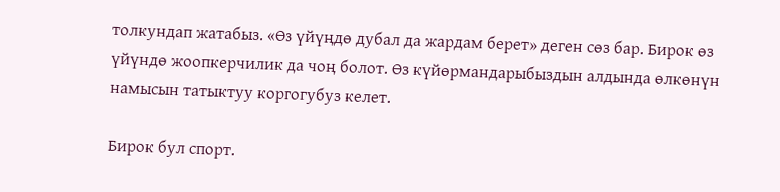толкундап жатабыз. «Өз үйүңдө дубал да жардам берет» деген сөз бар. Бирок өз үйүндө жоопкерчилик да чоң болот. Өз күйөрмандарыбыздын алдында өлкөнүн намысын татыктуу коргогубуз келет.

Бирок бул спорт.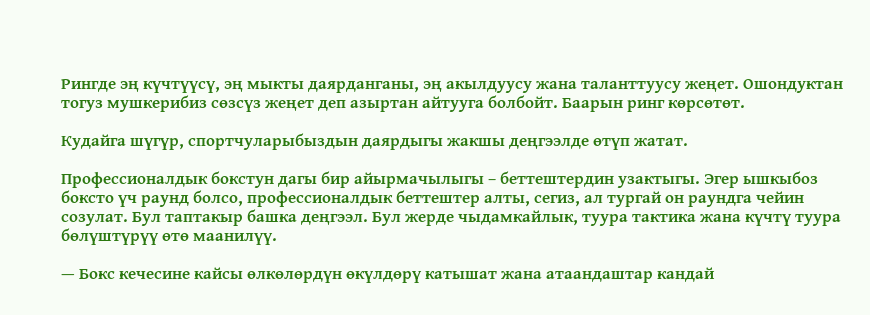Рингде эң күчтүүсү, эң мыкты даярданганы, эң акылдуусу жана таланттуусу жеңет. Ошондуктан тогуз мушкерибиз сөзсүз жеңет деп азыртан айтууга болбойт. Баарын ринг көрсөтөт.

Кудайга шүгүр, спортчуларыбыздын даярдыгы жакшы деңгээлде өтүп жатат.

Профессионалдык бокстун дагы бир айырмачылыгы – беттештердин узактыгы. Эгер ышкыбоз боксто үч раунд болсо, профессионалдык беттештер алты, сегиз, ал тургай он раундга чейин созулат. Бул таптакыр башка деңгээл. Бул жерде чыдамкайлык, туура тактика жана күчтү туура бөлүштүрүү өтө маанилүү.

— Бокс кечесине кайсы өлкөлөрдүн өкүлдөрү катышат жана атаандаштар кандай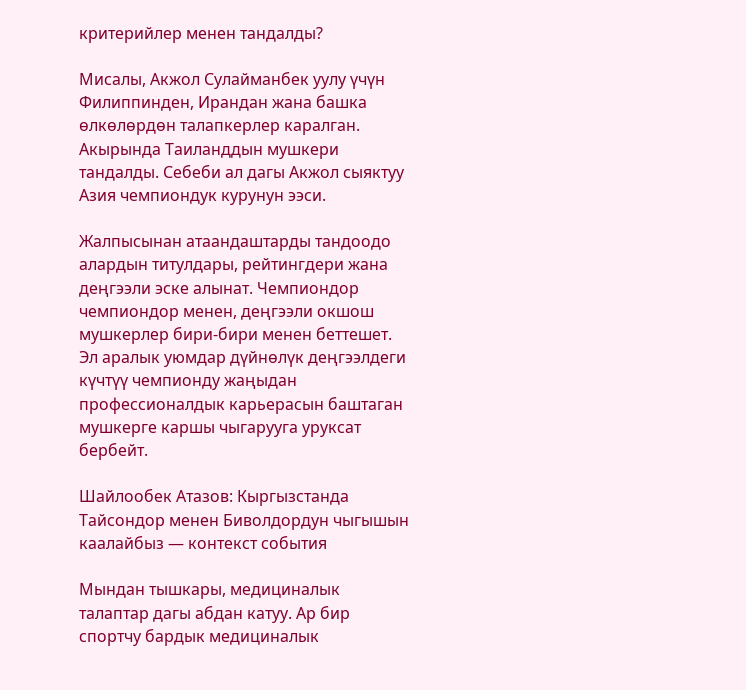критерийлер менен тандалды?

Мисалы, Акжол Сулайманбек уулу үчүн Филиппинден, Ирандан жана башка өлкөлөрдөн талапкерлер каралган. Акырында Таиланддын мушкери тандалды. Себеби ал дагы Акжол сыяктуу Азия чемпиондук курунун ээси.

Жалпысынан атаандаштарды тандоодо алардын титулдары, рейтингдери жана деңгээли эске алынат. Чемпиондор чемпиондор менен, деңгээли окшош мушкерлер бири-бири менен беттешет. Эл аралык уюмдар дүйнөлүк деңгээлдеги күчтүү чемпионду жаңыдан профессионалдык карьерасын баштаган мушкерге каршы чыгарууга уруксат бербейт.

Шайлообек Атазов: Кыргызстанда Тайсондор менен Биволдордун чыгышын каалайбыз — контекст события

Мындан тышкары, медициналык талаптар дагы абдан катуу. Ар бир спортчу бардык медициналык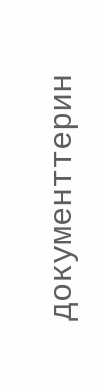документтерин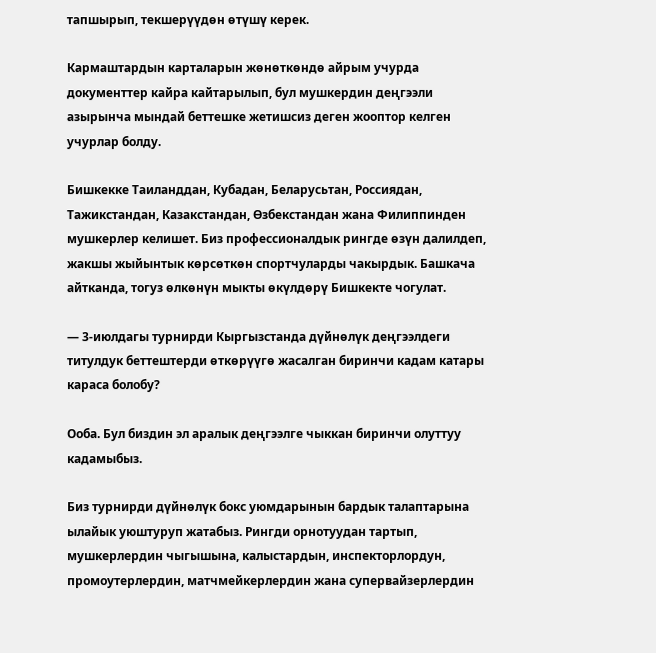тапшырып, текшерүүдөн өтүшү керек.

Кармаштардын карталарын жөнөткөндө айрым учурда документтер кайра кайтарылып, бул мушкердин деңгээли азырынча мындай беттешке жетишсиз деген жооптор келген учурлар болду.

Бишкекке Таиланддан, Кубадан, Беларусьтан, Россиядан, Тажикстандан, Казакстандан, Өзбекстандан жана Филиппинден мушкерлер келишет. Биз профессионалдык рингде өзүн далилдеп, жакшы жыйынтык көрсөткөн спортчуларды чакырдык. Башкача айтканда, тогуз өлкөнүн мыкты өкүлдөрү Бишкекте чогулат.

— 3-июлдагы турнирди Кыргызстанда дүйнөлүк деңгээлдеги титулдук беттештерди өткөрүүгө жасалган биринчи кадам катары караса болобу?

Ооба. Бул биздин эл аралык деңгээлге чыккан биринчи олуттуу кадамыбыз.

Биз турнирди дүйнөлүк бокс уюмдарынын бардык талаптарына ылайык уюштуруп жатабыз. Рингди орнотуудан тартып, мушкерлердин чыгышына, калыстардын, инспекторлордун, промоутерлердин, матчмейкерлердин жана супервайзерлердин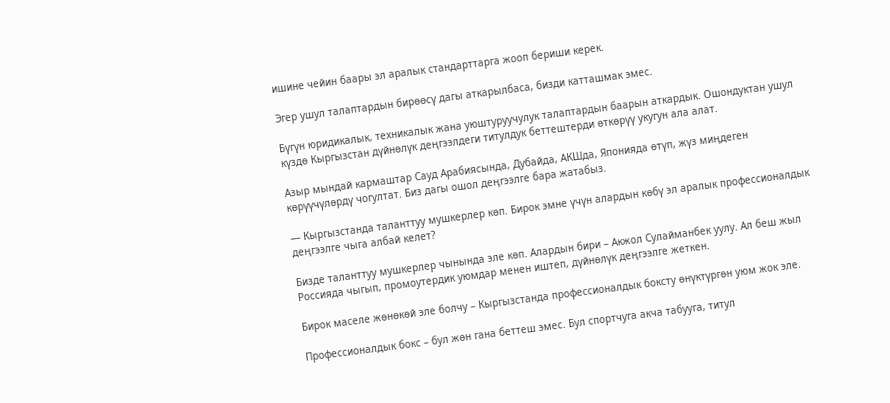ишине чейин баары эл аралык стандарттарга жооп бериши керек.

Эгер ушул талаптардын бирөөсү дагы аткарылбаса, бизди катташмак эмес.

Бүгүн юридикалык, техникалык жана уюштуруучулук талаптардын баарын аткардык. Ошондуктан ушул күздө Кыргызстан дүйнөлүк деңгээлдеги титулдук беттештерди өткөрүү укугун ала алат.

Азыр мындай кармаштар Сауд Арабиясында, Дубайда, АКШда, Японияда өтүп, жүз миңдеген көрүүчүлөрдү чогултат. Биз дагы ошол деңгээлге бара жатабыз.

— Кыргызстанда таланттуу мушкерлер көп. Бирок эмне үчүн алардын көбү эл аралык профессионалдык деңгээлге чыга албай келет?

Бизде таланттуу мушкерлер чынында эле көп. Алардын бири – Акжол Сулайманбек уулу. Ал беш жыл Россияда чыгып, промоутердик уюмдар менен иштеп, дүйнөлүк деңгээлге жеткен.

Бирок маселе жөнөкөй эле болчу – Кыргызстанда профессионалдык боксту өнүктүргөн уюм жок эле.

Профессионалдык бокс – бул жөн гана беттеш эмес. Бул спортчуга акча табууга, титул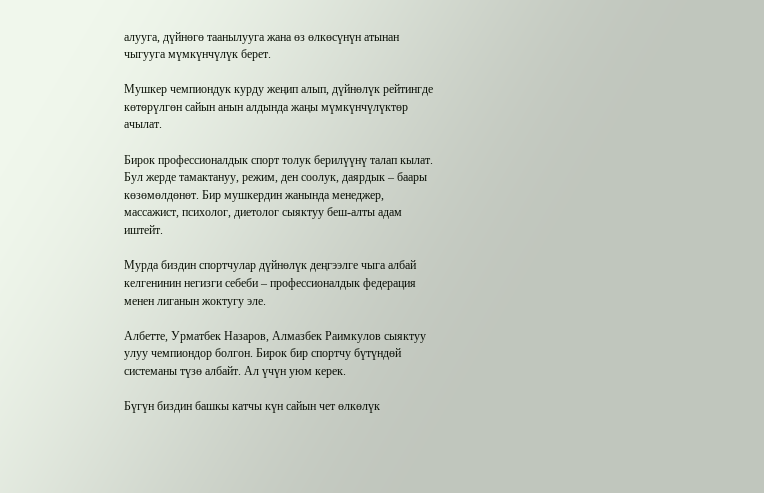алууга, дүйнөгө таанылууга жана өз өлкөсүнүн атынан чыгууга мүмкүнчүлүк берет.

Мушкер чемпиондук курду жеңип алып, дүйнөлүк рейтингде көтөрүлгөн сайын анын алдында жаңы мүмкүнчүлүктөр ачылат.

Бирок профессионалдык спорт толук берилүүнү талап кылат. Бул жерде тамактануу, режим, ден соолук, даярдык – баары көзөмөлдөнөт. Бир мушкердин жанында менеджер, массажист, психолог, диетолог сыяктуу беш-алты адам иштейт.

Мурда биздин спортчулар дүйнөлүк деңгээлге чыга албай келгенинин негизги себеби – профессионалдык федерация менен лиганын жоктугу эле.

Албетте, Урматбек Назаров, Алмазбек Раимкулов сыяктуу улуу чемпиондор болгон. Бирок бир спортчу бүтүндөй системаны түзө албайт. Ал үчүн уюм керек.

Бүгүн биздин башкы катчы күн сайын чет өлкөлүк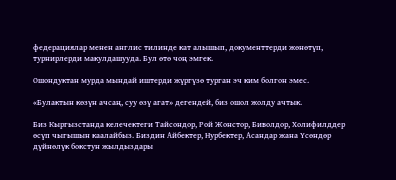федерациялар менен англис тилинде кат алышып, документтерди жөнөтүп, турнирлерди макулдашууда. Бул өтө чоң эмгек.

Ошондуктан мурда мындай иштерди жүргүзө турган эч ким болгон эмес.

«Булактын көзүн ачсаң, суу өзү агат» дегендей, биз ошол жолду ачтык.

Биз Кыргызстанда келечектеги Тайсондор, Рой Жонстор, Биволдор, Холифилддер өсүп чыгышын каалайбыз. Биздин Айбектер, Нурбектер, Асандар жана Үсөндөр дүйнөлүк бокстун жылдыздары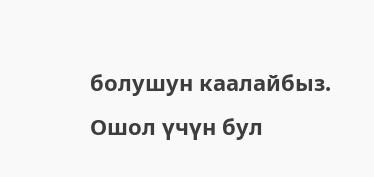болушун каалайбыз. Ошол үчүн бул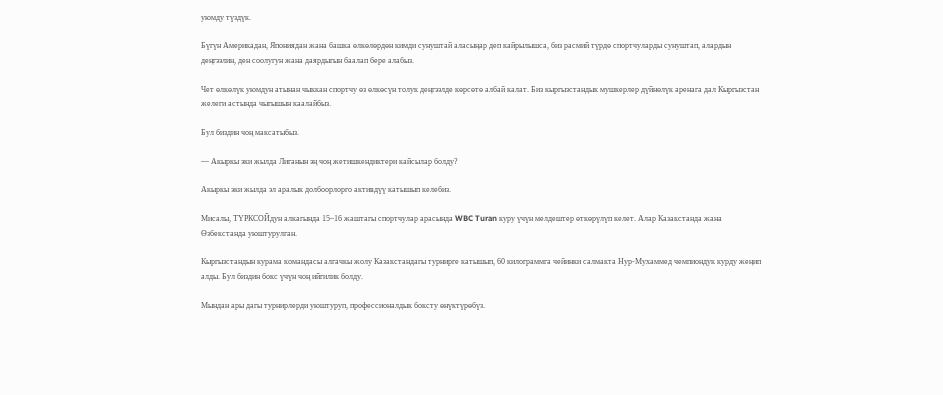уюмду түздүк.

Бүгүн Америкадан, Япониядан жана башка өлкөлөрдөн кимди сунуштай аласыңар деп кайрылышса, биз расмий түрдө спортчуларды сунуштап, алардын деңгээлин, ден соолугун жана даярдыгын баалап бере алабыз.

Чет өлкөлүк уюмдун атынан чыккан спортчу өз өлкөсүн толук деңгээлде көрсөтө албай калат. Биз кыргызстандык мушкерлер дүйнөлүк аренага дал Кыргызстан желеги астында чыгышын каалайбыз.

Бул биздин чоң максатыбыз.

— Акыркы эки жылда Лиганын эң чоң жетишкендиктери кайсылар болду?

Акыркы эки жылда эл аралык долбоорлорго активдүү катышып келебиз.

Мисалы, ТҮРКСОЙдун алкагында 15–16 жаштагы спортчулар арасында WBC Turan куру үчүн мелдештер өткөрүлүп келет. Алар Казакстанда жана Өзбекстанда уюштурулган.

Кыргызстандын курама командасы алгачкы жолу Казакстандагы турнирге катышып, 60 килограммга чейинки салмакта Нур-Мухаммед чемпиондук курду жеңип алды. Бул биздин бокс үчүн чоң ийгилик болду.

Мындан ары дагы турнирлерди уюштуруп, профессионалдык боксту өнүктүрөбүз.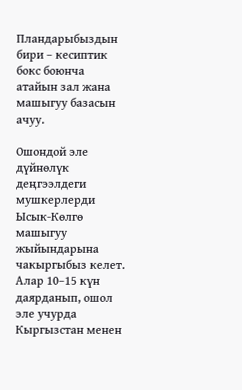Пландарыбыздын бири – кесиптик бокс боюнча атайын зал жана машыгуу базасын ачуу.

Ошондой эле дүйнөлүк деңгээлдеги мушкерлерди Ысык-Көлгө машыгуу жыйындарына чакыргыбыз келет. Алар 10–15 күн даярданып, ошол эле учурда Кыргызстан менен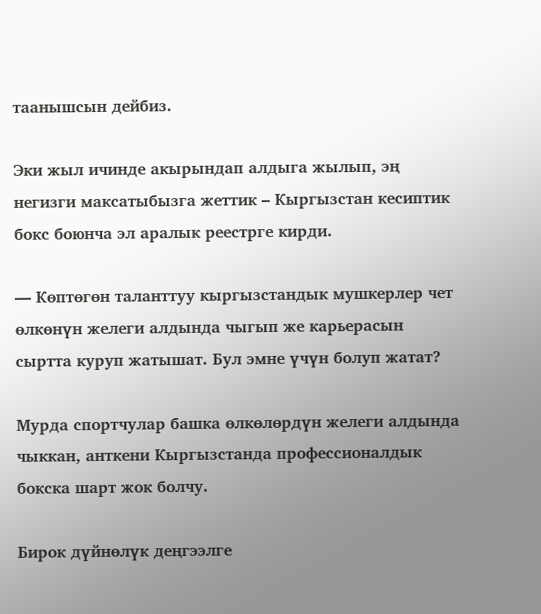таанышсын дейбиз.

Эки жыл ичинде акырындап алдыга жылып, эң негизги максатыбызга жеттик – Кыргызстан кесиптик бокс боюнча эл аралык реестрге кирди.

— Көптөгөн таланттуу кыргызстандык мушкерлер чет өлкөнүн желеги алдында чыгып же карьерасын сыртта куруп жатышат. Бул эмне үчүн болуп жатат?

Мурда спортчулар башка өлкөлөрдүн желеги алдында чыккан, анткени Кыргызстанда профессионалдык бокска шарт жок болчу.

Бирок дүйнөлүк деңгээлге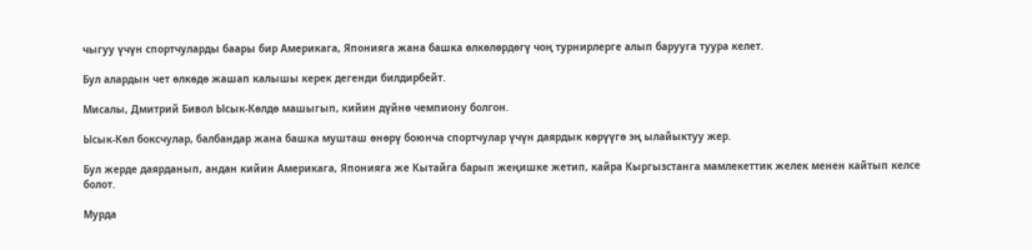чыгуу үчүн спортчуларды баары бир Америкага, Японияга жана башка өлкөлөрдөгү чоң турнирлерге алып барууга туура келет.

Бул алардын чет өлкөдө жашап калышы керек дегенди билдирбейт.

Мисалы, Дмитрий Бивол Ысык-Көлдө машыгып, кийин дүйнө чемпиону болгон.

Ысык-Көл боксчулар, балбандар жана башка мушташ өнөрү боюнча спортчулар үчүн даярдык көрүүгө эң ылайыктуу жер.

Бул жерде даярданып, андан кийин Америкага, Японияга же Кытайга барып жеңишке жетип, кайра Кыргызстанга мамлекеттик желек менен кайтып келсе болот.

Мурда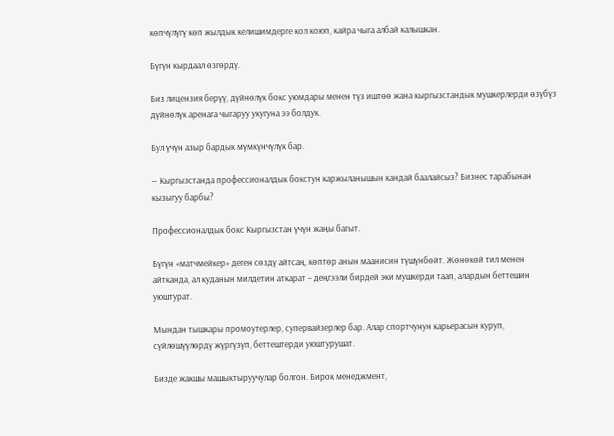көпчүлүгү көп жылдык келишимдерге кол коюп, кайра чыга албай калышкан.

Бүгүн кырдаал өзгөрдү.

Биз лицензия берүү, дүйнөлүк бокс уюмдары менен түз иштөө жана кыргызстандык мушкерлерди өзүбүз дүйнөлүк аренага чыгаруу укугуна ээ болдук.

Бул үчүн азыр бардык мүмкүнчүлүк бар.

— Кыргызстанда профессионалдык бокстун каржыланышын кандай баалайсыз? Бизнес тарабынан кызыгуу барбы?

Профессионалдык бокс Кыргызстан үчүн жаңы багыт.

Бүгүн «матчмейкер» деген сөздү айтсаң, көптөр анын маанисин түшүнбөйт. Жөнөкөй тил менен айтканда, ал куданын милдетин аткарат – деңгээли бирдей эки мушкерди таап, алардын беттешин уюштурат.

Мындан тышкары промоутерлер, супервайзерлер бар. Алар спортчунун карьерасын куруп, сүйлөшүүлөрдү жүргүзүп, беттештерди уюштурушат.

Бизде жакшы машыктыруучулар болгон. Бирок менеджмент,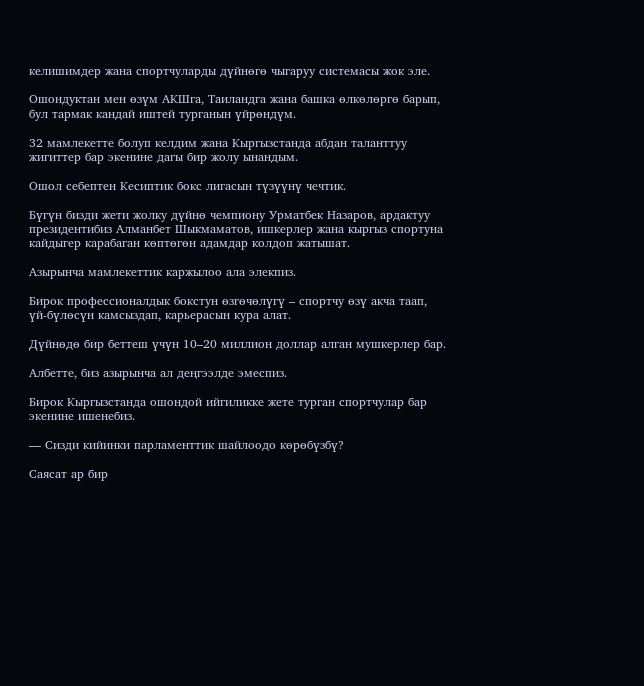келишимдер жана спортчуларды дүйнөгө чыгаруу системасы жок эле.

Ошондуктан мен өзүм АКШга, Таиландга жана башка өлкөлөргө барып, бул тармак кандай иштей турганын үйрөндүм.

32 мамлекетте болуп келдим жана Кыргызстанда абдан таланттуу жигиттер бар экенине дагы бир жолу ынандым.

Ошол себептен Кесиптик бокс лигасын түзүүнү чечтик.

Бүгүн бизди жети жолку дүйнө чемпиону Урматбек Назаров, ардактуу президентибиз Алманбет Шыкмаматов, ишкерлер жана кыргыз спортуна кайдыгер карабаган көптөгөн адамдар колдоп жатышат.

Азырынча мамлекеттик каржылоо ала элекпиз.

Бирок профессионалдык бокстун өзгөчөлүгү – спортчу өзү акча таап, үй-бүлөсүн камсыздап, карьерасын кура алат.

Дүйнөдө бир беттеш үчүн 10–20 миллион доллар алган мушкерлер бар.

Албетте, биз азырынча ал деңгээлде эмеспиз.

Бирок Кыргызстанда ошондой ийгиликке жете турган спортчулар бар экенине ишенебиз.

— Сизди кийинки парламенттик шайлоодо көрөбүзбү?

Саясат ар бир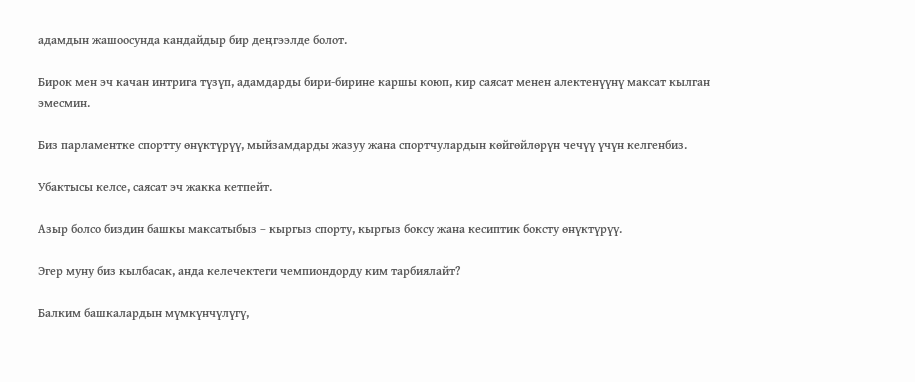адамдын жашоосунда кандайдыр бир деңгээлде болот.

Бирок мен эч качан интрига түзүп, адамдарды бири-бирине каршы коюп, кир саясат менен алектенүүнү максат кылган эмесмин.

Биз парламентке спортту өнүктүрүү, мыйзамдарды жазуу жана спортчулардын көйгөйлөрүн чечүү үчүн келгенбиз.

Убактысы келсе, саясат эч жакка кетпейт.

Азыр болсо биздин башкы максатыбыз – кыргыз спорту, кыргыз боксу жана кесиптик боксту өнүктүрүү.

Эгер муну биз кылбасак, анда келечектеги чемпиондорду ким тарбиялайт?

Балким башкалардын мүмкүнчүлүгү,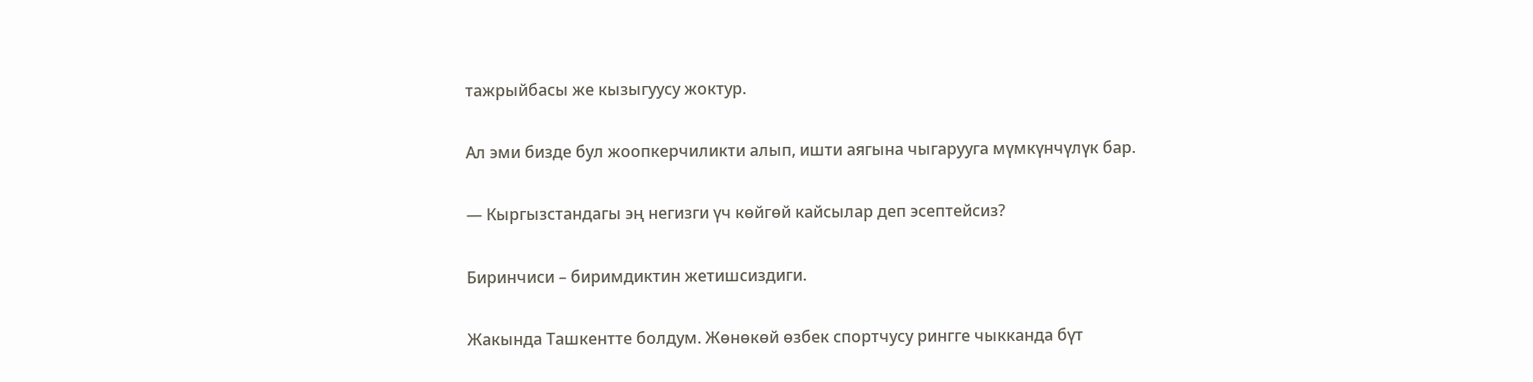тажрыйбасы же кызыгуусу жоктур.

Ал эми бизде бул жоопкерчиликти алып, ишти аягына чыгарууга мүмкүнчүлүк бар.

— Кыргызстандагы эң негизги үч көйгөй кайсылар деп эсептейсиз?

Биринчиси – биримдиктин жетишсиздиги.

Жакында Ташкентте болдум. Жөнөкөй өзбек спортчусу рингге чыкканда бүт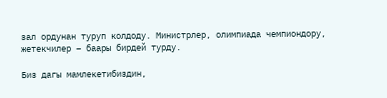зал ордунан туруп колдоду. Министрлер, олимпиада чемпиондору, жетекчилер – баары бирдей турду.

Биз дагы мамлекетибиздин,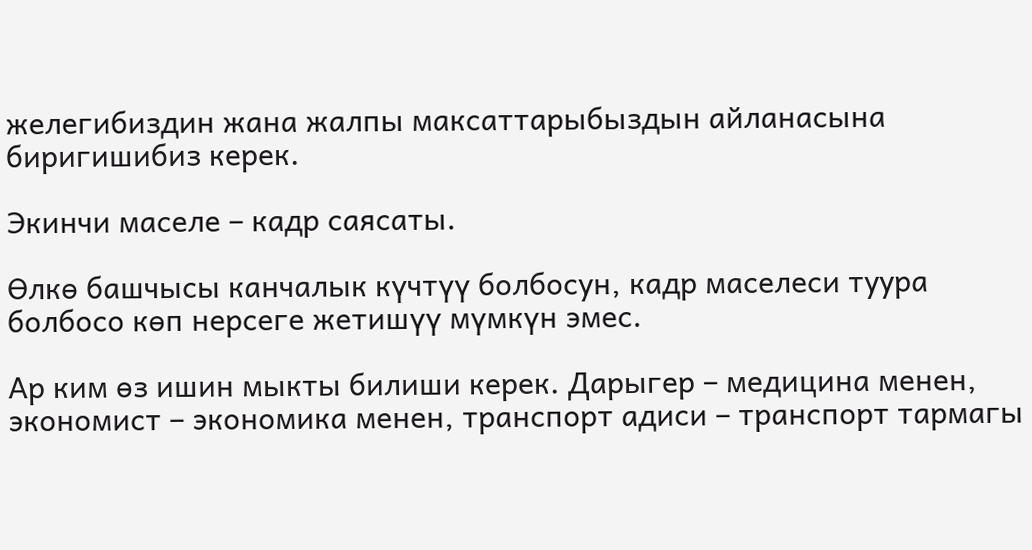желегибиздин жана жалпы максаттарыбыздын айланасына биригишибиз керек.

Экинчи маселе – кадр саясаты.

Өлкө башчысы канчалык күчтүү болбосун, кадр маселеси туура болбосо көп нерсеге жетишүү мүмкүн эмес.

Ар ким өз ишин мыкты билиши керек. Дарыгер – медицина менен, экономист – экономика менен, транспорт адиси – транспорт тармагы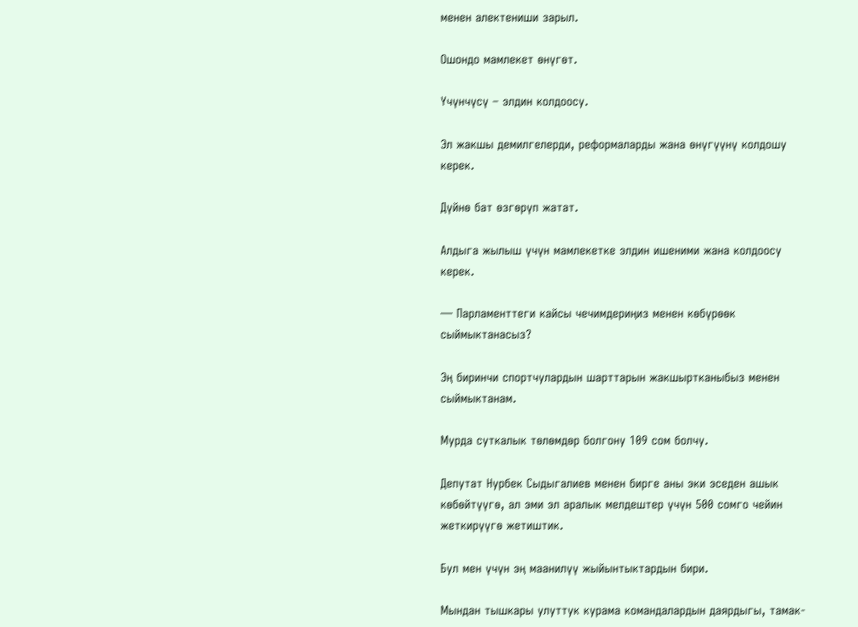менен алектениши зарыл.

Ошондо мамлекет өнүгөт.

Үчүнчүсү – элдин колдоосу.

Эл жакшы демилгелерди, реформаларды жана өнүгүүнү колдошу керек.

Дүйнө бат өзгөрүп жатат.

Алдыга жылыш үчүн мамлекетке элдин ишеними жана колдоосу керек.

— Парламенттеги кайсы чечимдериңиз менен көбүрөөк сыймыктанасыз?

Эң биринчи спортчулардын шарттарын жакшыртканыбыз менен сыймыктанам.

Мурда суткалык төлөмдөр болгону 109 сом болчу.

Депутат Нурбек Сыдыгалиев менен бирге аны эки эседен ашык көбөйтүүгө, ал эми эл аралык мелдештер үчүн 500 сомго чейин жеткирүүгө жетиштик.

Бул мен үчүн эң маанилүү жыйынтыктардын бири.

Мындан тышкары улуттук курама командалардын даярдыгы, тамак-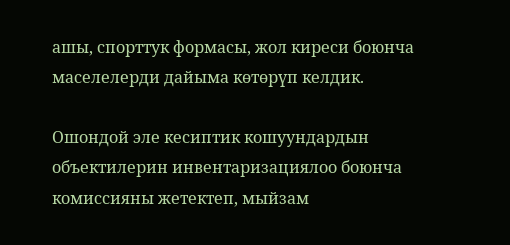ашы, спорттук формасы, жол киреси боюнча маселелерди дайыма көтөрүп келдик.

Ошондой эле кесиптик кошуундардын объектилерин инвентаризациялоо боюнча комиссияны жетектеп, мыйзам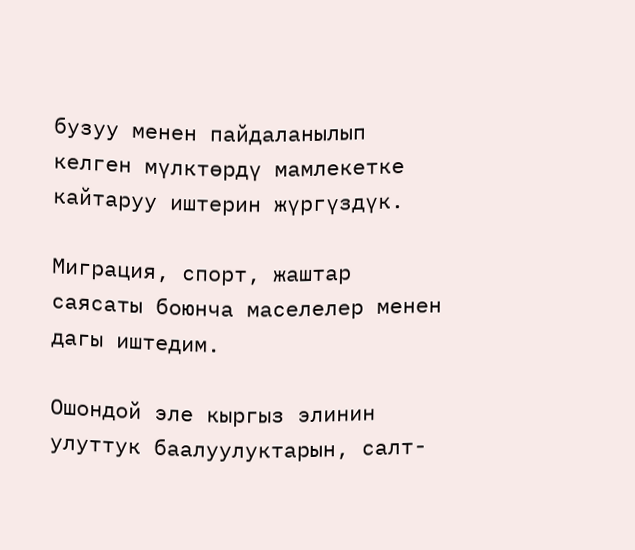бузуу менен пайдаланылып келген мүлктөрдү мамлекетке кайтаруу иштерин жүргүздүк.

Миграция, спорт, жаштар саясаты боюнча маселелер менен дагы иштедим.

Ошондой эле кыргыз элинин улуттук баалуулуктарын, салт-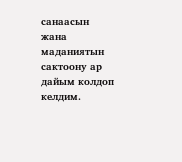санаасын жана маданиятын сактоону ар дайым колдоп келдим.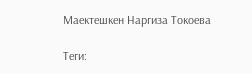Маектешкен Наргиза Токоева

Теги: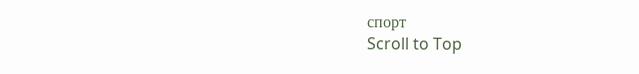спорт
Scroll to Top